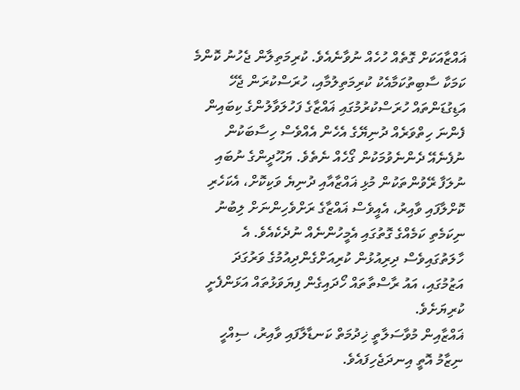ޣައްޒާއަކަށް ގޮތެއް ހުހެއް ނުވާނެއެވެ. ކުރިމަތިލާން ޖެހުނު ކޮންމެ ކަމަކާ ސާބިތުކަމާއެކު ކުރިމަތިލުމާއި، ހުރަސްކުރަން ޖެހޭ އަޑިގުޑަންތައް ހުރަސްކުރުމުގައި ޣައްޒާގެ ފަހުލަވާލުންގެ ކިބައިން ފެންނަ ހިތްވަރެއް ދުނިޔޭގެ އެހެން އެއްވެސް ހިސާބަކުން ނުފެނެއޭ ދެންނެވުމަކުން ގޯހެއް ނެތެވެ. ޔަހޫދީންގެ ނުބައި ނުލަފާ ރޭވުންތަކުން މުޅި ޣައްޒާއާއި ދުނިޔެ ވަކިކޮށް، އެކަހެރި ކޮށްލާފައި ވާއިރު، އެއީވެސް ޣައްޒާގެ ރަށްވެހިންނަށް ލިބުނު ނިކަމެތި ކަމެއްގެ ގޮތުގައި އެމީހުންނެއް ނުދެކެއެވެ. އެ ހާލަތުގައިވެސް ދިރިއުޅުން ކުރިއަށްގެންދިއުމުގެ ވަރުގަދަ އަޒުމުގައި، އައު ރާސްތާތައް ހޯދައިގެން ފިޔަވަޅުތައް އަޅަންފެށީ ކުރިޔަށެވެ.
ޣައްޒާއިން މުވާސަލާތީ ޚިދުމަތް ކަނޑާލާފައި ވާއިރު، ސިއްހީ ނިޒާމު އޮތީ އިނދަޖެހިފައެވެ.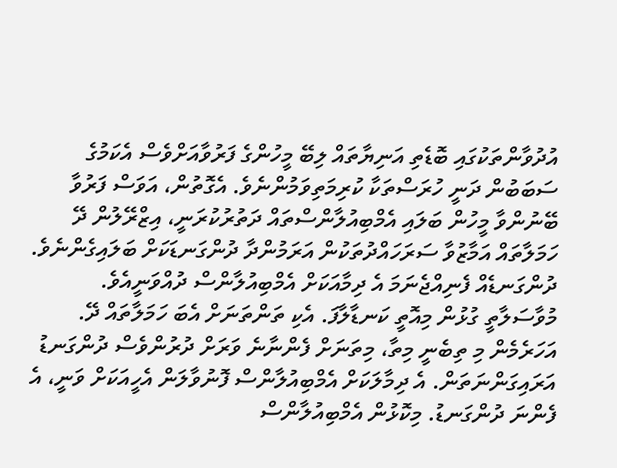އުދުވާންތަކުގައި ބޮޑެތި އަނިޔާތައް ލިބޭ މީހުންގެ ފަރުވާއަށްވެސް އެކަމުގެ ސަބަބުން ދަނީ ހުރަސްތަކާ ކުރިމަތިވަމުންނެވެ. އެގޮތުން، އަވަސް ފަރުވާ ބޭނުންވާ މީހުން ބަލައި އެމްބިއުލާންސްތައް ދަތުރުކުރަނީ، އިޒްރޭލުން ދޭ ހަމަލާތައް އަމާޒުވާ ސަރަހައްދުތަކުން އަރަމުންދާ ދުންގަނޑަކަށް ބަލައިގެންނެވެ. ދުންގަނޑެއް ފެނިއްޖެނަމަ އެ ދިމާއަކަށް އެމްބިއުލާންސް ދުއްވަނީއެވެ.
މުވާސަލާތީ ގުޅުން މިއޮތީ ކަނޑާލާފަ. އެކި ތަންތަނަށް އެބަ ހަމަލާތައް ދޭ. އަހަރެމެން މި ތިބެނީ މިތާ، މިތަނަށް ފެންނާނެ ވަރަށް ދުރުންވެސް ދުންގަނޑު އަރައިގަންނަތަން. އެ ދިމާލަކަށް އެމްބިއުލާންސް ފޮނުވާލަން އެހީއަކަށް ވަނީ، އެ ފެންނަ ދުންގަނޑު. މިކޮޅުން އެމްބިއުލާންސް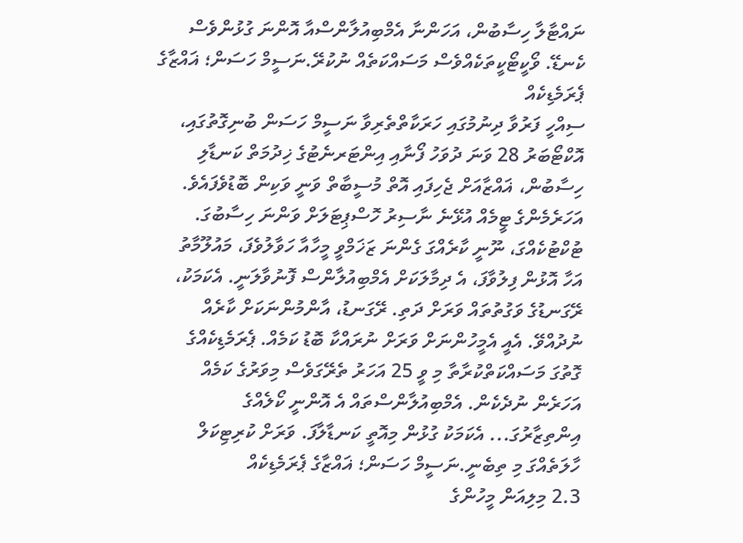ނައްޓާލާ ހިސާބުން، އަހަންނާ އެމްބިއުލާންސްއާ އޮންނަ ގުޅުންވެސް ކެނޑޭ. ވޯކީޓޯކީތަކެއްވެސް މަސައްކަތެއް ނުކުރޭ.ނަސީމް ހަސަން؛ ޣައްޒާގެ ޕެރަމެޑިކެއް
ސިއްހީ ފަރުވާ ދިނުމުގައި ހަރަކާތްތެރިވާ ނަސީމް ހަސަން ބުނިގޮތުގައި، އޮކްޓޯބަރު 28 ވަނަ ދުވަހު ފޯނާއި އިންޓަރނެޓުގެ ޚިދުމަތް ކަނޑާލި ހިސާބުން، ޣައްޒާއަށް ޖެހިފައި އޮތް މުސީބާތް ވަނީ ވަކިން ބޮޑުވެފައެވެ.
އަހަރެމެންގެ ޓީމެއް އުޅޭނެ ނާސިރު ހޮސްޕިޓަލަށް ވަންނަ ހިސާބުގަ. ޓުކްޓުކެއްގަ، ނޫނީ ކާރެއްގަ ގެންނަ ޒަޚަމްވީ މީހާއާ ހަވާލުވެފަ، މައުލޫމާތު އަހާ އޮޅުން ފިލުވާފަ، އެ ދިމާލަކަށް އެމްބިއުލާންސް ފޮނުވާލަނީ. އެކަމަކު، ރޭގަނޑުގެ ވަގުތުތައް ވަރަށް ދަތި. ރޭގަނޑު، އާންމުންނަކަށް ކާރެއް ނުދުއްވޭ. އެއީ އެމީހުންނަށް ވަރަށް ނުރައްކާ ބޮޑު ކަމެއް. ޕެރަމެޑިކެއްގެ ގޮތުގަ މަސައްކަތްކުރާތާ މި ވީ 25 އަހަރު ތެރޭގަވެސް މިވަރުގެ ކަމެއް އަހަރެން ނުދެކެން. އެމްބިއުލާންސްތައް އެ އޮންނީ ކޯލެއްގެ އިންތިޒާރުގަ... އެކަމަކު ގުޅުން މިއޮތީ ކަނޑާލާފަ. ވަރަށް ކުރިޓިކަލް ހާލަތެއްގަ މި ތިބެނީ.ނަސީމް ހަސަން؛ ޣައްޒާގެ ޕެރަމެޑިކެއް
2.3 މިލިއަން މީހުންގެ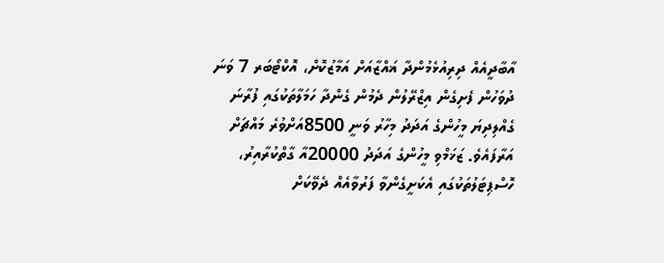އާބާދީއެއް ދިރިއުޅެމުންދާ ޣައްޒާއަށް އަމާޒުކޮށް، އޮކްޓޯބަރ 7 ވަނަ ދުވަހުން ފެށިގެން އިޒްރޭލުން ދެމުން ގެންދާ ހަމަލާތަކުގައި ފުރާނަ ގެއްލިދިޔަ މީހުންގެ އަދަދު މިހާރު ވަނީ 8500އަށްވުރެ މައްޗަށް އަރާފައެވެ. ޒަޚަމްވި މީހުންގެ އަދަދު 20000އާ ގާތްކުރާއިރު، ހޮސްޕިޓަލުތަކުގައި އެކަށީގެންވާ ފަރުވާއެއް ދެވޭކަށް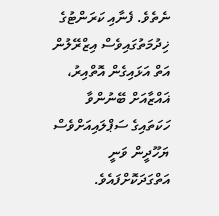ނެތެވެ. ފެނާއި ކަރަންޓުގެ ޚިދުމަތުގައިވެސް އިޒްރޭލުން އަތް އަޅައިގެން އޮތްއިރު، ޣައްޒާއަށް ބޭނުންވާ ހަކަތައިގެ ސަޕްލައިއަށްވެސް ޔަހޫދީން ވަނީ އަތްގަދަކޮށްފައެވެ.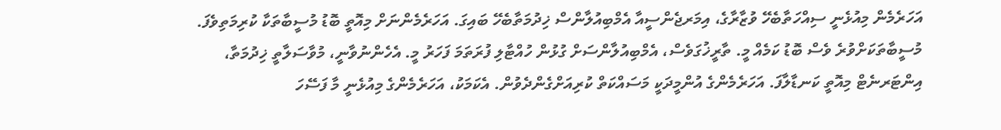އަހަރެމެން މިއުޅެނީ ސިއްހަތާބެހޭ ވުޒާރާގެ، އިމަރޖެންސީއާ އެމްބިއުލާންސް ޚިދުމަތާބެހޭ ބައިގަ. އަހަރެމެންނަށް މިއޮތީ ބޮޑު މުސީބާތަކާ ކުރިމަތިވެފަ. މުސީބާތަކަށްވުރެ ވެސް ބޮޑު ކަމެއް މީ. ތާރީޚުގަވެސް، އެމްބިއުލާންސަށް ގުޅުން ހުއްޓާލި ފުރަތަމަ ފަހަރު މީ. އެހެންނުވާނީ، މުވާސަލާތީ ޚިދުމަތާ، އިންޓަރނެޓް މިއޮތީ ކަނޑާލާފަ. އަހަރެމެންގެ އުންމީދަކީ މަސައްކަތް ކުރިއަށްގެންދެވުން. އެކަމަކު، އަހަރެމެންގެ މިއުޅެނީ މާ ފަސޭހަ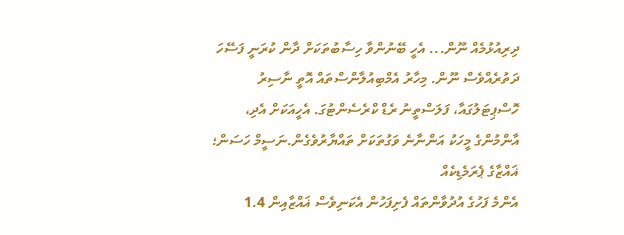ދިރިއުޅުމެއް ނޫން... އެހީ ބޭނުންވާ ހިސާބުތަކަށް ދާން ކުރަނީ ފަސޭހަ ދަތުރެއްވެސް ނޫން. މިހާރު އެމްބިއުލާންސްތައް އޮތީ ނާސިރު ހޮސްޕިޓަލުގައާ، ފަލަސްތީނު ރެޑް ކްރެސެންޓުގަ. އެހީއަކަށް އެދި، އާންމުންގެ މީހަކު އަންނާނެ ވަގުތަކަށް ތައްޔާރުވެގެން.ނަސީމް ހަސަން؛ ޣައްޒާގެ ޕެރަމެޑިކެއް
އެންމެ ފަހުގެ އުދުވާންތައް ފެށިފަހުން އެކަނިވެސް ޣައްޒާއިން 1.4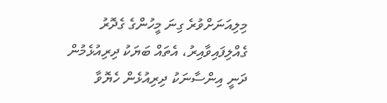މިލިއަނަށްވުރެ ގިނަ މީހުންގެ ގެދޮރު ގެއްލިފައިވާއިރު، އެތައް ބަޔަކު ދިރިއުޅެމުން ދަނީ އިންސާނަކު ދިރިއުޅެން ހެޔޮވާ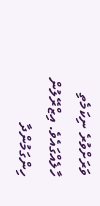ވަރަށްވުރެ ނިކަމެތި ހާލެއްގައެވެ. އިޒްރޭލުން ހިންގަމުންދާ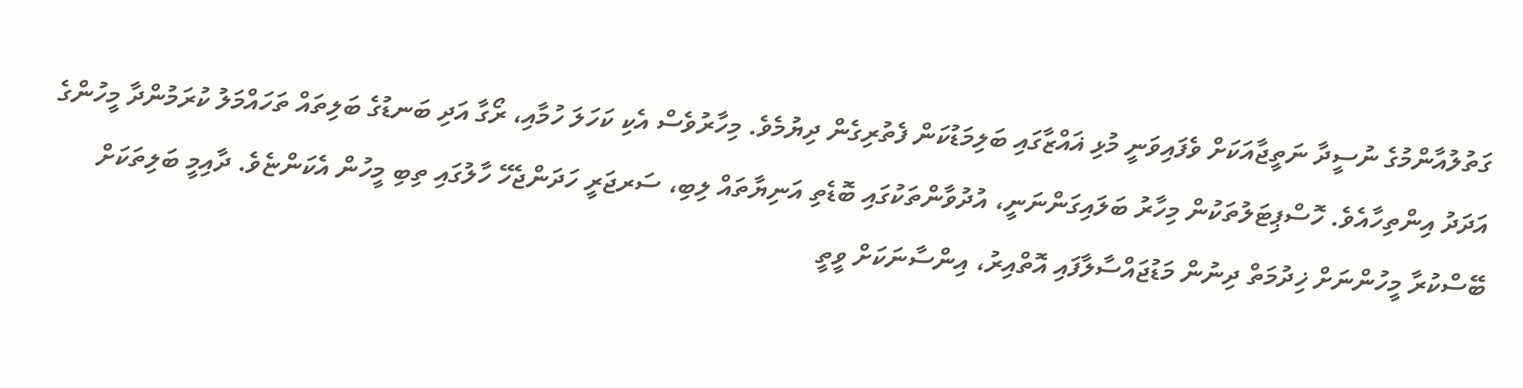ގަތުލުއާންމުގެ ނުސީދާ ނަތީޖާއަކަށް ވެފައިވަނީ މުޅި ޣައްޒާގައި ބަލިމަޑުކަން ފެތުރިގެން ދިޔުމެވެ. މިހާރުވެސް އެކި ކަހަލަ ހުމާއި، ރޯގާ އަދި ބަނޑުގެ ބަލިތައް ތަހައްމަލު ކުރަމުންދާ މީހުންގެ އަދަދު އިންތިހާއެވެ. ހޮސްޕިޓަލުތަކުން މިހާރު ބަލައިގަންނަނީ، އުދުވާންތަކުގައި ބޮޑެތި އަނިޔާތައް ލިބި، ސަރޖަރީ ހަދަންޖެހޭ ހާލުގައި ތިބި މީހުން އެކަންޏެވެ. ދާއިމީ ބަލިތަކަށް ބޭސްކުރާ މީހުންނަށް ޚިދުމަތް ދިނުން މަޑުޖައްސާލާފައި އޮތްއިރު، އިންސާނަކަށް ވީތީ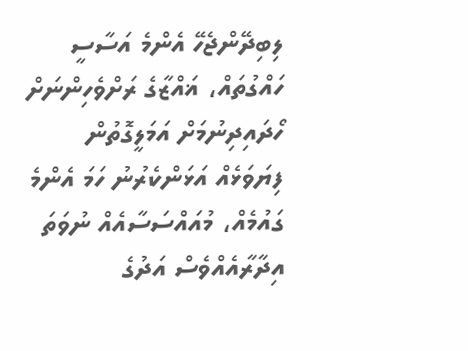ލިބިދޭންޖެހޭ އެންމެ އަސާސީ ހައްގުތައް، ޣައްޒާގެ ރަށްވެހިންނަށް ހޯދައިދިނުމަށް އަމަލީގޮތުން ފިޔަވަޅެއް އަޅަންކެރުނު ހަމަ އެންމެ ގައުމެއް، މުއައްސަސާއެއް ނުވަތަ އިދާރާއެއްވެސް އަދުގެ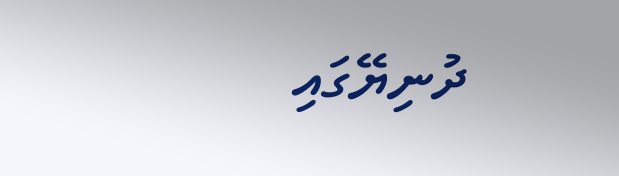ދުނިޔޭގައި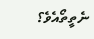ނެތީތޯއެވެ؟